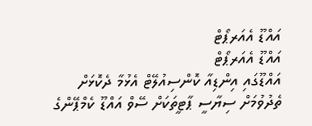އައްޑޫ އެއަރޕޯޓް
އައްޑޫ އެއަރޕޯޓް
އައްޑޫގައި އިންޑިއާ ކޮންސިއުލޭޓް އެޅުމާ ދެކޮޅަށް ތެދުވުމަށް ސިޔާސީ ޕާޓީތަކަށް ސޭވް އައްޑޫ ކެމްޕޭންގެ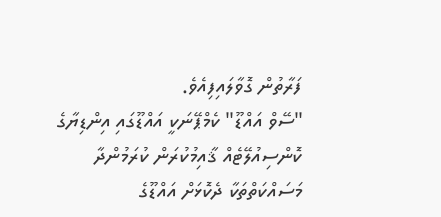ފަރާތުން ގޮވާލައިފިއެވެ.
"ސޭވް އައްޑޫ" ކެމްޕޭނަކީ އައްޑޫގައި އިންޑިޔާގެ ކޮންސިއުލޭޓެއް ޤާއިމުކުރަން ކުރަމުންދާ މަސައްކަތްތަކާ ދެކޮޅަށް އައްޑޫގެ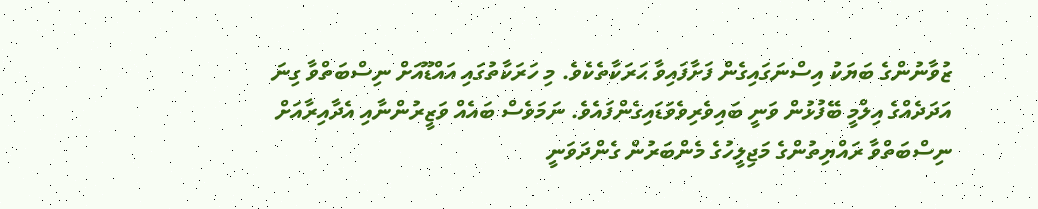ޒުވާނުންގެ ބަޔަކު އިސްނަގައިގެން ފަށާފައިވާ ޙަރަކާތެކެވެ. މި ހަރަކާތުގައި އައްޑޫއަށް ނިސްބަތްވާ ގިނަ އަދަދެއްގެ އިލްމީ ބޭފުޅުން ވަނީ ބައިވެރިވެވަޑައިގެންފައެވެ. ނަމަވެސް ބައެއް ވަޒީރުންނާއި އެދާއިރާއަށް ނިސްބަތްވާ ރައްޔިތުންގެ މަޖިލީހުގެ މެންބަރުން ގެންދަވަނީ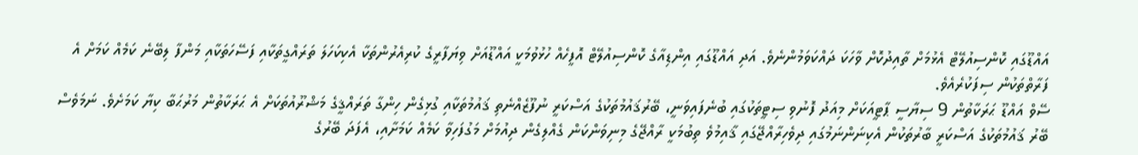އައްޑޫގައި ކޮންސިއުލޭޓް އެޅުމަށް ތާއިދުކޮށް ވާހަކަ ދައްކަވަމުންނެވެ. އަދި އައްޑޫގައި އިންޑިއާގެ ކޮންސިއުލޭޓް އޮފީހެއް ހުޅުވުމަކީ އައްޑޫއަށް ވިޔަފާރީގެ ކުރިއެރުންތަކާ އެކިކަހަލަ ތަރައްގީތަކާއި ފަސޭހަތަކާއި މަންފާ ލިބޭނެ ކަމެއް ކަމަށް އެ ފަރާތްތަކުން ސިފަކުރެއެވެ.
ސޭވް އައްޑޫ ޙަރަކާތުން 9 ސިޔާސީ ޕާޓީއަކަށް މިއަދު ފޮނުވި ސިޓީތަކުގައި ބުނެފައިވަނީ، ބޭރުޤައުމުތަކުގެ އަސްކަރީ ނުފޫޒެއްނެތި ޤައުމުތަކާއި ގުޅިގެން ހިންގާ ތަރައްޤީގެ މަޝްރޫއުތަކަށް އެ ޙަރަކާތުން މަރުޙަބާ ކިޔާ ކަމަށެވެ. ނަމަވެސް ބޭރު ޤައުމުތަކުގެ އަސްކަރީ ބާރުތަކުން އެކިނަންނަމުގައި ދިވެހިރާއްޖޭގައި ޤާއިމުވެ ތިބުމަކީ ރާއްޖޭގެ މިނިވަންކަން ގެއްލިގެން ދިއުމަށް މަގުފަހިވާ ކަމެއް ކަމަށާއި، އެފަދަ ބޭރުގެ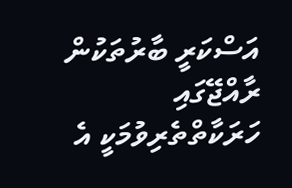އަސްކަރީ ބާރުތަކުން ރާއްޖޭގައި ހަރަކާތްތެރިވުމަކީ އެ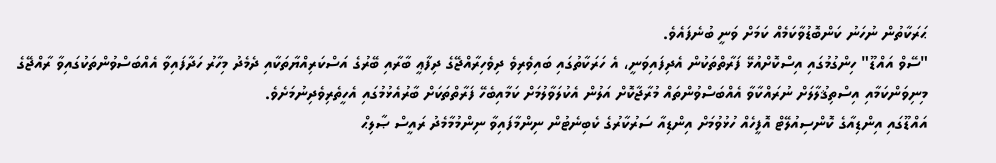ޙަރަކާތުން ނުހަނު ކަންބޮޑުވާކަމެއް ކަމަށް ވަނީ ބުނެފައެވެ.
"ސޭވް އައްޑޫ" ހިންގުމުގައި އިސްކޮށްއުޅޭ ފަރާތްތަކުން އެދިފައިވަނީ، އެ ހަރަކާތުގައި ބައިވެރިވެ ދިވެހިރާއްޖޭގެ ދިފާޢީ ބާރާއި ބޭރުގެ އަސްކަރިއްޔާތަކާއި ދެމެދު މިހާރު ހަދާފައިވާ އެއްބަސްވުންތަކުގައިވާ ރާއްޖޭގެ މިނިވަންކަމާއި އިސްތިޤުލާލަށް ނުރައްކާވާ އެއްބަސްވުންތައް މުރާޖާކޮށް އަލުން އެކުލަވާލުމަށް ކަމާއިބެހޭ ފަރާތްތަކަށް ބާރުއެޅުމުގައި އެހީތެރިވެދިނުމަށެވެ.
އައްޑޫގައި އިންޑިއާގެ ކޮންސިއުލޭޓް އޮފީހެއް ހުޅުވުމަށް އިންޑިއާ ސަރުކާރުގެ ކެބިނެޓުން ނިންމާފައިވާ ނިންމުމާމެދު ރައީސް ޞާލިޙް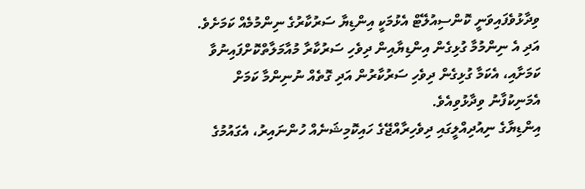ވިދާޅުވެފައިވަނީ ކޮންސިއުލޭޓް އެޅުމަކީ އިންޑިޔާ ސަރުކާރުގެ ނިންމުމެއް ކަމަށެވެ. އަދި އެ ނިންމުމާ ގުޅިގެން އިންޑިޔާއިން ދިވެހި ސަރުކާރާ މުއާމަލާތްކޮށްފައިނުވާ ކަމަށާއި، އެކަމާ ގުޅިގެން ދިވެހި ސަރުކާރުން އަދި ގޮތެއް ނުނިންމާ ކަމަށް އެމަނިކުފާނު ވިދާޅުވިއެވެ.
އިންޑިޔާގެ ނިއުދިއްލީގައި ދިވެހިރާއްޖޭގެ ހައިކޮމިޝަނެއް ހުންނައިރު، އެގައުމުގެ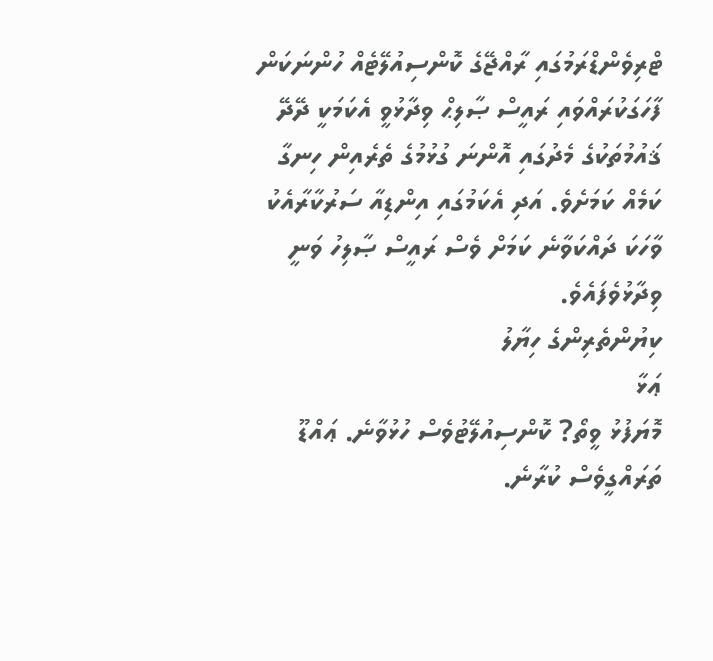ޓްރިވެންޑްރަމުގައި ރާއްޖޭގެ ކޮންސިއުލޭޓެއް ހުންނަކަން ފާހަގަކުރައްވައި ރައީސް ޞާލިޙް ވިދާޅުވީ އެކަމަކީ ދޭދޭ ޤައުމުތަކުގެ މެދުގައި އޮންނަ ގުޅުމުގެ ތެރެއިން ހިނގާ ކަމެއް ކަމަށެވެ. އަދި އެކަމުގައި އިންޑިއާ ސަރުކާރާއެކު ވާހަކަ ދައްކަވާނެ ކަމަށް ވެސް ރައީސް ޞާލިހު ވަނީ ވިދާޅުވެފައެވެ.
ކިޔުންތެރިންގެ ހިޔާލު
ޢަޅާ
މޮޔަފުޅު ވީތޯ? ކޮންސިއުލޭޓުވެސް ހުޅުވާނެ. ޢައްޑޫ ތަރައްގީވެސް ކުރާނެ.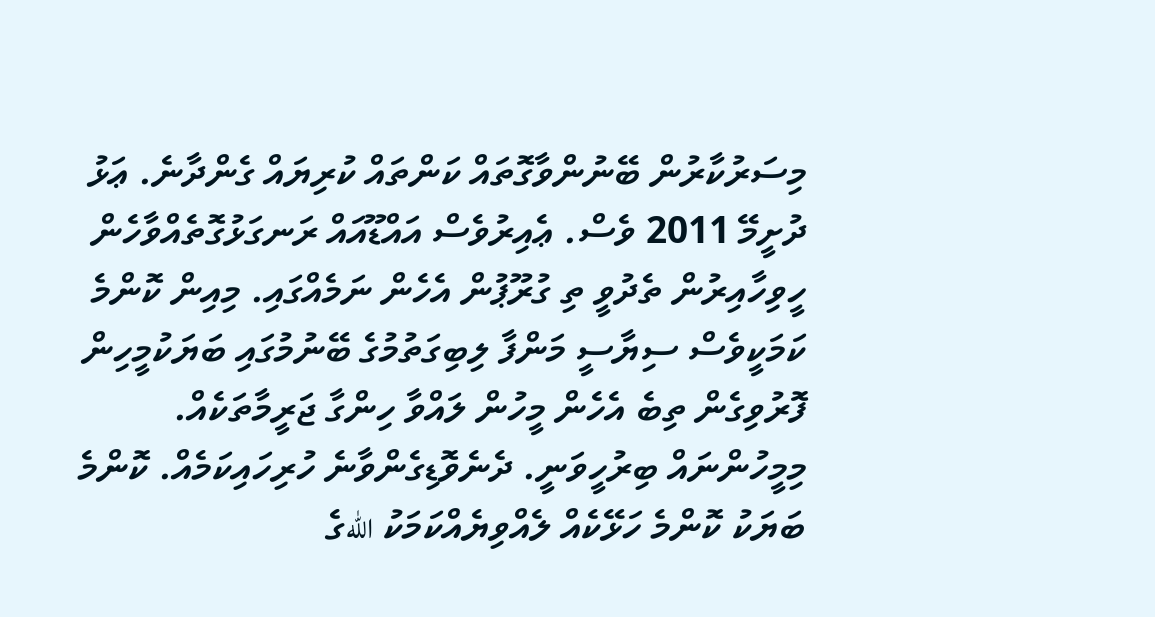މިސަރުކާރުން ބޭނުންވާގޮތައް ކަންތައް ކުރިޔައް ގެންދާނެ. ޢަޅު ދުށީމޭ 2011 ވެސް. ޢެއިރުވެސް އައްޑޫއައް ރަނގަޅުގޮތެއްވާހެން ހީވިހާއިރުން ތެދުވީ ތި ގުރޫޕުން އެހެން ނަމެއްގައި. މިއިން ކޮންމެ ކަމަކީވެސް ސިޔާސީ މަންފާ ލިބިގަތުމުގެ ބޭނުމުގައި ބަޔަކުމީހިން ފޮރުވިގެން ތިބެ އެހެން މީހުން ލައްވާ ހިންގާ ޖަރީމާތަކެއް. މިމީހުންނައް ބިރުހީވަނީ. ދެނެވޮޑިގެންވާނެ ހުރިހައިކަމެއް. ކޮންމެ ބަޔަކު ކޮންމެ ހަޅޭކެއް ލެއްވިޔެއްކަމަކު اللهގެ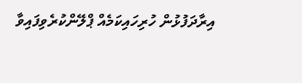އިރާދަފުޅުން ހުރިހައިކަމެއް ޕްލޭންކުރެވިފައިވާ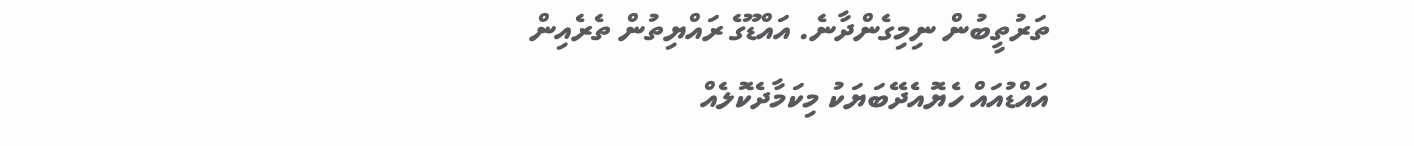ތަރުތީބުން ނިމިގެންދާނެ. އައްޑޫގެ ރައްޔިތުން ތެރެއިން އައްޑުއައް ހެޔޮއެދޭބަޔަކު މިކަމާދެކޮލެއް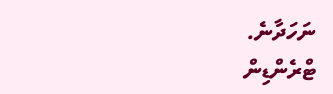ނަހަދާނެ.
ޓްރެންޑިން